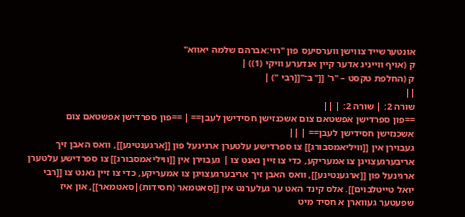אונטערשייד צווישן ווערסיעס פון "רוי:אברהם שלמה יאווא"
ק (אויף ווייניג אדער קיין אנדערע וויקי (1)) |
ק (החלפת טקסט – "ר' [[" ב־"[[רבי ") |
||
שורה 2: | שורה 2: | ||
==פון ספרדישן אפשטאם צום אשכנזישן חסידישן לעבן== | ==פון ספרדישן אפשטאם צום אשכנזישן חסידישן לעבן== | ||
געבוירן אין [[וויליאמסבורג]] צו ספרדישע עלטערן ארגינעל פון [[ארגענטינע]], וואס האבן זיך אריבערגעצויגן צו אמעריקע, כדי צו זיין נאנט צו | געבוירן אין [[וויליאמסבורג]] צו ספרדישע עלטערן ארגינעל פון [[ארגענטינע]], וואס האבן זיך אריבערגעצויגן צו אמעריקע, כדי צו זיין נאנט צו [[רבי יואל טייטלבוים]]. אלס קינד האט ער געלערנט אין [[סאטמאר (חסידות)|סאטמאר]], און איז שפעטער געווארן א חסיד מיט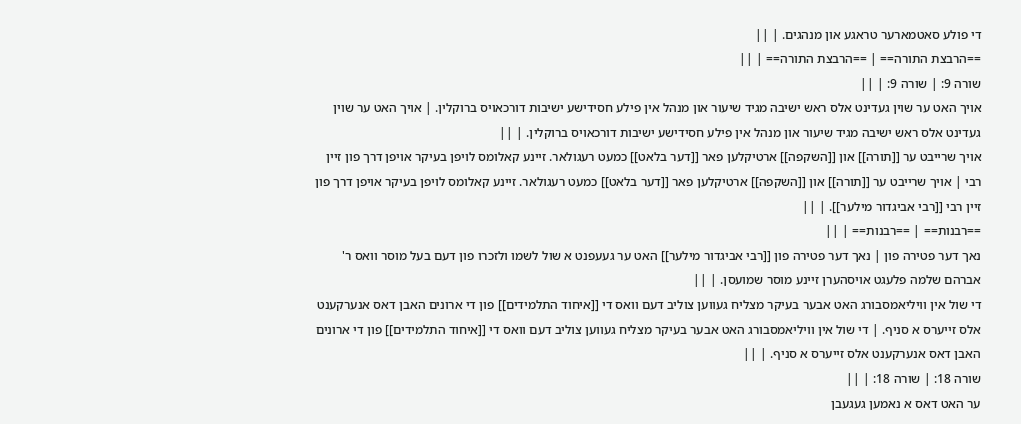די פולע סאטמארער טראגע און מנהגים. | ||
==הרבצת התורה== | ==הרבצת התורה== | ||
שורה 9: | שורה 9: | ||
אויך האט ער שוין געדינט אלס ראש ישיבה מגיד שיעור און מנהל אין פילע חסידישע ישיבות דורכאויס ברוקלין. | אויך האט ער שוין געדינט אלס ראש ישיבה מגיד שיעור און מנהל אין פילע חסידישע ישיבות דורכאויס ברוקלין. | ||
אויך שרייבט ער [[תורה]] און [[השקפה]] ארטיקלען פאר [[דער בלאט]] כמעט רעגולאר. זיינע קאלומס לויפן בעיקר אויפן דרך פון זיין רבי | אויך שרייבט ער [[תורה]] און [[השקפה]] ארטיקלען פאר [[דער בלאט]] כמעט רעגולאר. זיינע קאלומס לויפן בעיקר אויפן דרך פון זיין רבי [[רבי אביגדור מילער]]. | ||
==רבנות== | ==רבנות== | ||
נאך דער פטירה פון | נאך דער פטירה פון [[רבי אביגדור מילער]] האט ער געעפנט א שול לשמו ולזכרו פון דעם בעל מוסר וואס ר' אברהם שלמה פלעגט אויסהערן זיינע מוסר שמועסן. | ||
די שול אין וויליאמסבורג האט אבער בעיקר מצליח געווען צוליב דעם וואס די [[איחוד התלמידים]] פון די ארונים האבן דאס אנערקענט אלס זייערס א סניף. | די שול אין וויליאמסבורג האט אבער בעיקר מצליח געווען צוליב דעם וואס די [[איחוד התלמידים]] פון די ארונים האבן דאס אנערקענט אלס זייערס א סניף. | ||
שורה 18: | שורה 18: | ||
ער האט דאס א נאמען געגעבן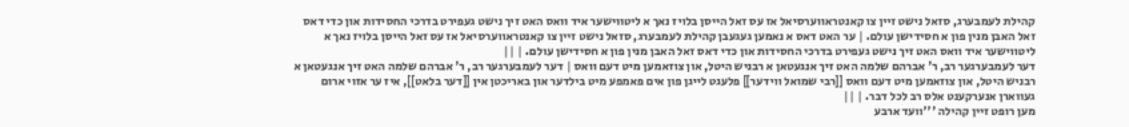קהילת לעמבערג, סזאל נישט זיין צו קאנטראווערסיאל אז עס זאל הייסן בלויז נאך א ליטווישער איד וואס האט זיך נישט געפירט בדרכי החסידות און כדי דאס זאל האבן מנין פון א חסידישן עולם. | ער האט דאס א נאמען געגעבן קהילת לעמבערג, סזאל נישט זיין צו קאנטראווערסיאל אז עס זאל הייסן בלויז נאך א ליטווישער איד וואס האט זיך נישט געפירט בדרכי החסידות און כדי דאס זאל האבן מנין פון א חסידישן עולם. | ||
דער לעמבערגער רב, ר' אברהם שלמה האט זיך אנגעטאן א רבניש היטל, און צוזאמען מיט דעם וואס | דער לעמבערגער רב, ר' אברהם שלמה האט זיך אנגעטאן א רבניש היטל, און צוזאמען מיט דעם וואס [[רבי שמואל ווידער]] פלעגט לייגן פון אים פאמפע מיט בילדער און באריכטן אין [[דער בלאט]], איז ער אזוי ארום געווארן אנערקענט אלס רב לכל דבר. | ||
מען רופט זיין קהילה '''וועד ארבע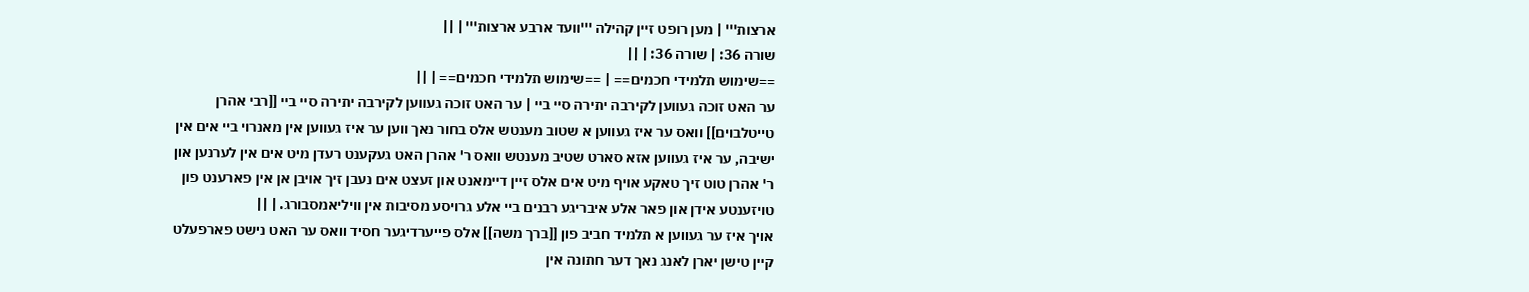ארצות''' | מען רופט זיין קהילה '''וועד ארבע ארצות''' | ||
שורה 36: | שורה 36: | ||
==שימוש תלמידי חכמים== | ==שימוש תלמידי חכמים== | ||
ער האט זוכה געווען לקירבה יתירה סיי ביי | ער האט זוכה געווען לקירבה יתירה סיי ביי [[רבי אהרן טייטלבוים]] וואס ער איז געווען א שטוב מענטש אלס בחור נאך ווען ער איז געווען אין מאנרוי ביי אים אין ישיבה, ער איז געווען אזא סארט שטיב מענטש וואס ר' אהרן האט געקענט רעדן מיט אים אין לערנען און ר' אהרן טוט זיך טאקע אויף מיט אים אלס זיין דיימאנט און זעצט אים נעבן זיך אויבן אן אין פארענט פון טויזענטע אידן און פאר אלע איבריגע רבנים ביי אלע גרויסע מסיבות אין וויליאמסבורג. | ||
אויך איז ער געווען א תלמיד חביב פון [[ברך משה]] אלס פייערדיגער חסיד וואס ער האט נישט פארפעלט קיין טישן יארן לאנג נאך דער חתונה אין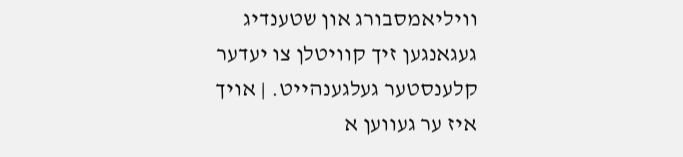וויליאמסבורג און שטענדיג געגאנגען זיך קוויטלן צו יעדער קלענסטער געלגענהייט. | אויך איז ער געווען א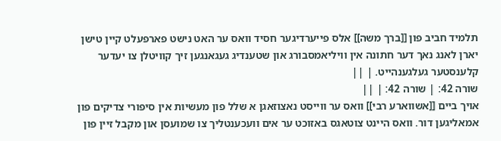תלמיד חביב פון [[ברך משה]] אלס פייערדיגער חסיד וואס ער האט נישט פארפעלט קיין טישן יארן לאנג נאך דער חתונה אין וויליאמסבורג און שטענדיג געגאנגען זיך קוויטלן צו יעדער קלענסטער געלגענהייט. | ||
שורה 42: | שורה 42: | ||
אויך ביים [[אשווארע רבי]] וואס ער ווייסט נאצוזאגן א שלל פון מעשיות אין סיפורי צדיקים פון אמאליגען דור. וואס היינט צוטאגס באזוכט ער אים וועכענטליך צו שמועסן און מקבל זיין פון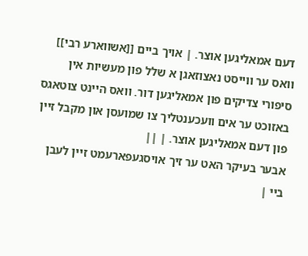דעם אמאליגען אוצר. | אויך ביים [[אשווארע רבי]] וואס ער ווייסט נאצוזאגן א שלל פון מעשיות אין סיפורי צדיקים פון אמאליגען דור. וואס היינט צוטאגס באזוכט ער אים וועכענטליך צו שמועסן און מקבל זיין פון דעם אמאליגען אוצר. | ||
אבער בעיקר האט ער זיך אויסגעפארעמט זיין לעבן ביי |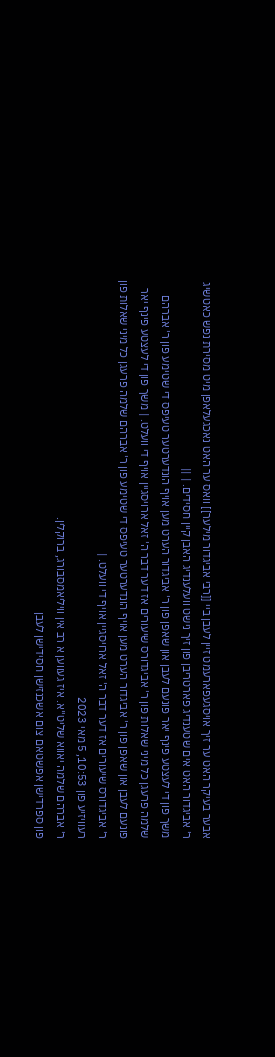אבער בעיקר האט ער זיך אויסגעפארעמט זיין לעבן ביי [[רבי אביגדור מילער]] וואס ער האט נאכגעלאפן מיט מסירת נפש כאטשיג ר' אביגדור האט אים שטענדיג פארטריבן פון זיך נישט וועלענדיג האבן קיין חסידים. | ||
משך פון די לעצטע פינף יאר פונעם לעבן און שאפן פון ר' אביגדור הערט מען אויף הונדערטער טעיפס די שטימע פון ר' אברהם שלמה פרעגן כל מיני שאלות פון ר' אביגדורס שיעורים אז דער דבר ה' זאל ארויסגיין אויף די וועלט. | משך פון די לעצטע פינף יאר פונעם לעבן און שאפן פון ר' אביגדור הערט מען אויף הונדערטער טעיפס די שטימע פון ר' אברהם שלמה פרעגן כל מיני שאלות פון ר' אביגדורס שיעורים אז דער דבר ה' זאל ארויסגיין אויף די וועלט. |
רעוויזיע פון 10:53, 5 מאי 2023
ר' אברהם שלמה יאווא שליט"א. איז געווען א רב אין וויליאמסבורג, ברוקלין.
פון ספרדישן אפשטאם צום אשכנזישן חסידישן לעבן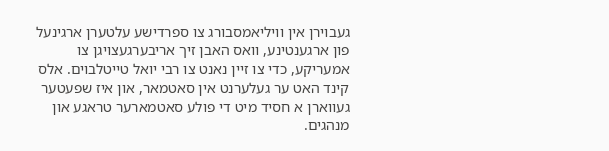געבוירן אין וויליאמסבורג צו ספרדישע עלטערן ארגינעל פון ארגענטינע, וואס האבן זיך אריבערגעצויגן צו אמעריקע, כדי צו זיין נאנט צו רבי יואל טייטלבוים. אלס קינד האט ער געלערנט אין סאטמאר, און איז שפעטער געווארן א חסיד מיט די פולע סאטמארער טראגע און מנהגים.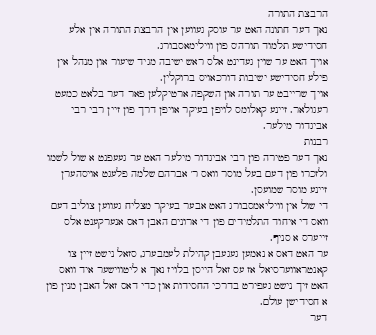הרבצת התורה
נאך דער חתונה האט ער עוסק געווען אין הרבצת התורה אין אלע חסידישע תלמוד תורה'ס פון ווילימאסבורג.
אויך האט ער שוין געדינט אלס ראש ישיבה מגיד שיעור און מנהל אין פילע חסידישע ישיבות דורכאויס ברוקלין.
אויך שרייבט ער תורה און השקפה ארטיקלען פאר דער בלאט כמעט רעגולאר. זיינע קאלומס לויפן בעיקר אויפן דרך פון זיין רבי רבי אביגדור מילער.
רבנות
נאך דער פטירה פון רבי אביגדור מילער האט ער געעפנט א שול לשמו ולזכרו פון דעם בעל מוסר וואס ר' אברהם שלמה פלעגט אויסהערן זיינע מוסר שמועסן.
די שול אין וויליאמסבורג האט אבער בעיקר מצליח געווען צוליב דעם וואס די איחוד התלמידים פון די ארונים האבן דאס אנערקענט אלס זייערס א סניף.
ער האט דאס א נאמען געגעבן קהילת לעמבערג, סזאל נישט זיין צו קאנטראווערסיאל אז עס זאל הייסן בלויז נאך א ליטווישער איד וואס האט זיך נישט געפירט בדרכי החסידות און כדי דאס זאל האבן מנין פון א חסידישן עולם.
דער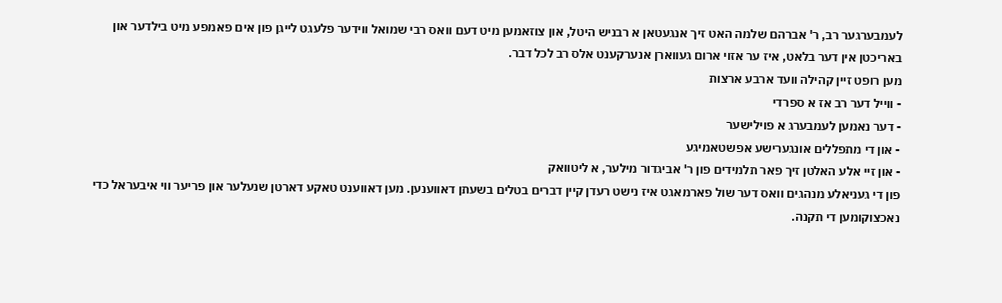לעמבערגער רב, ר' אברהם שלמה האט זיך אנגעטאן א רבניש היטל, און צוזאמען מיט דעם וואס רבי שמואל ווידער פלעגט לייגן פון אים פאמפע מיט בילדער און באריכטן אין דער בלאט, איז ער אזוי ארום געווארן אנערקענט אלס רב לכל דבר.
מען רופט זיין קהילה וועד ארבע ארצות
- ווייל דער רב אז א ספרדי
- דער נאמען לעמבערג א פוילישער
- און די מתפללים אונגערישע אפשטאמיגע
- און זיי אלע האלטן זיך פאר תלמידים פון ר' אביגדור מילער, א ליטוואק
פון די געניאלע מנהגים וואס דער שול פארמאגט איז נישט רעדן קיין דברים בטלים בשעתן דאווענען. מען דאווענט טאקע דארטן שנעלער און פריער ווי איבעראל כדי נאכצוקומען די תקנה.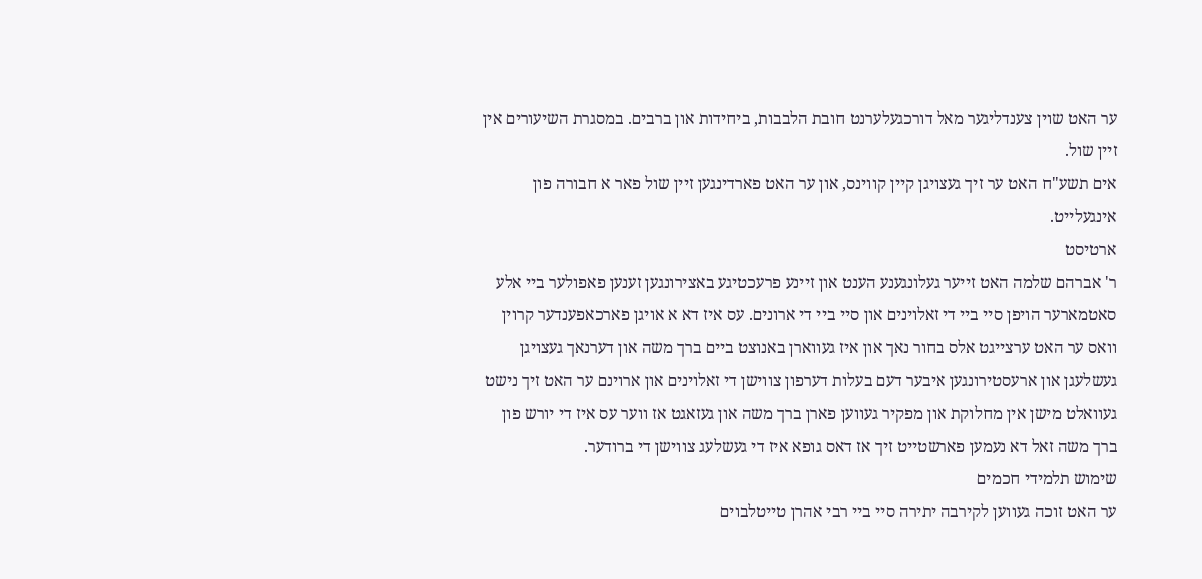ער האט שוין צענדליגער מאל דורכגעלערנט חובת הלבבות, ביחידות און ברבים. במסגרת השיעורים אין זיין שול.
אים תשע"ח האט ער זיך געצויגן קיין קווינס, און ער האט פארדינגען זיין שול פאר א חבורה פון אינגעלייט.
ארטיסט
ר' אברהם שלמה האט זייער געלונגענע הענט און זיינע פרעכטיגע באצירונגען זענען פאפולער ביי אלע סאטמארער הויפן סיי ביי די זאלוינים און סיי ביי די ארונים. עס איז דא א אויגן פארכאפענדער קרוין וואס ער האט ערצייגט אלס בחור נאך און איז געווארן באנוצט ביים ברך משה און דערנאך געצויגן געשלעגן און ארעסטירונגען איבער דעם בעלות דערפון צווישן די זאלוינים און ארוינם ער האט זיך נישט געוואלט מישן אין מחלוקת און מפקיר געווען פארן ברך משה און געזאגט אז ווער עס איז די יורש פון ברך משה זאל דא נעמען פארשטייט זיך אז דאס גופא איז די געשלעג צווישן די ברודער.
שימוש תלמידי חכמים
ער האט זוכה געווען לקירבה יתירה סיי ביי רבי אהרן טייטלבוים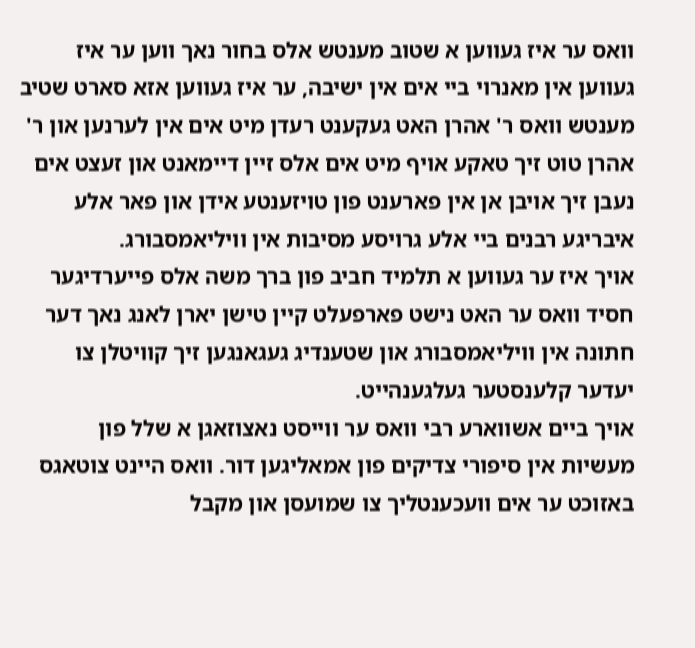וואס ער איז געווען א שטוב מענטש אלס בחור נאך ווען ער איז געווען אין מאנרוי ביי אים אין ישיבה, ער איז געווען אזא סארט שטיב מענטש וואס ר' אהרן האט געקענט רעדן מיט אים אין לערנען און ר' אהרן טוט זיך טאקע אויף מיט אים אלס זיין דיימאנט און זעצט אים נעבן זיך אויבן אן אין פארענט פון טויזענטע אידן און פאר אלע איבריגע רבנים ביי אלע גרויסע מסיבות אין וויליאמסבורג.
אויך איז ער געווען א תלמיד חביב פון ברך משה אלס פייערדיגער חסיד וואס ער האט נישט פארפעלט קיין טישן יארן לאנג נאך דער חתונה אין וויליאמסבורג און שטענדיג געגאנגען זיך קוויטלן צו יעדער קלענסטער געלגענהייט.
אויך ביים אשווארע רבי וואס ער ווייסט נאצוזאגן א שלל פון מעשיות אין סיפורי צדיקים פון אמאליגען דור. וואס היינט צוטאגס באזוכט ער אים וועכענטליך צו שמועסן און מקבל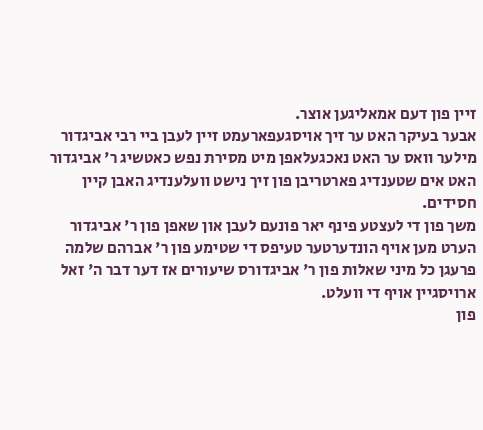זיין פון דעם אמאליגען אוצר.
אבער בעיקר האט ער זיך אויסגעפארעמט זיין לעבן ביי רבי אביגדור מילער וואס ער האט נאכגעלאפן מיט מסירת נפש כאטשיג ר' אביגדור האט אים שטענדיג פארטריבן פון זיך נישט וועלענדיג האבן קיין חסידים.
משך פון די לעצטע פינף יאר פונעם לעבן און שאפן פון ר' אביגדור הערט מען אויף הונדערטער טעיפס די שטימע פון ר' אברהם שלמה פרעגן כל מיני שאלות פון ר' אביגדורס שיעורים אז דער דבר ה' זאל ארויסגיין אויף די וועלט.
פון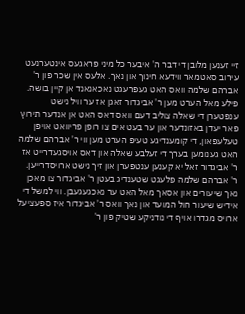זיי זענען מלובן די דבר ה' איבער כל מיני פראגעס אינטערנעט עירוב סאטמאר ווידעא חינוך און נאך. אלעס אין שכר פון ר' אברהם שלמה וואס האט געפרעגט נאכאנאנד אן קיין בושה. פילע מאל הערט מען ר' אביגדור זאגן אז ער וויל נישט ענפטערן די שאלה צוליב דעם וואס דאס האט אן אנדער תירוץ פאר יעדן באזונדער און ער בעט אים צו רופן פריוואט אויפן טעלעפאון, די קומענדיגע טעיפ הערט מען ווי ר' אברהם שלמה האט גענומען בערך די זעלבע שאלה און דאס אויסגעדרייט אז ר' אביגדור זאל יא קענען ענטפערן און זיך נישט ארויסדרייען.
ר' אברהם שלמה פלעגט שטענדיג בעטן ר' אביגדור צו מאכן נאך שיעורים און אסאך מאל האט ער נאכגעגעבן. ווי למשל די אידיש שיעור חול המועד און נאך וואס ר' אביגדור איז ספעציעל ארויס מגדרו אויף די נודניקע שטיק פון ר'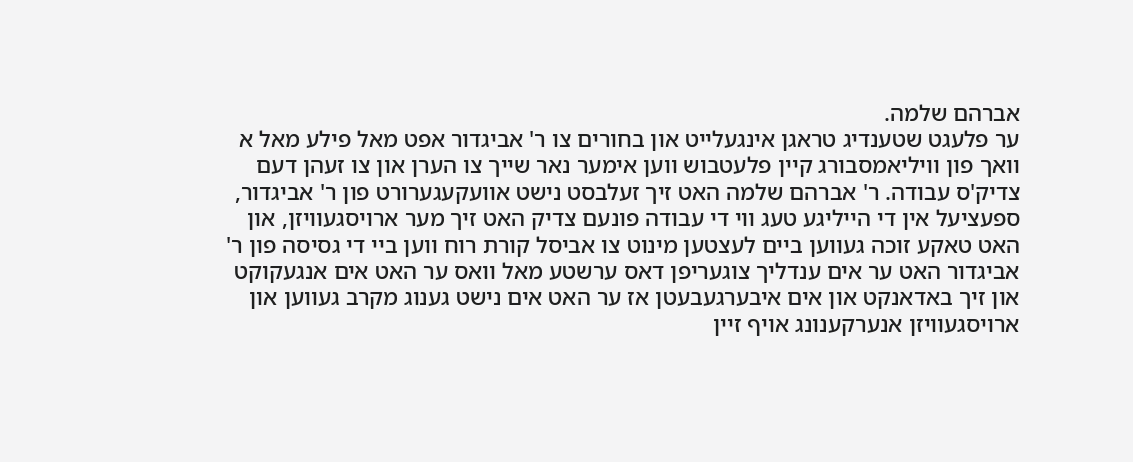אברהם שלמה.
ער פלעגט שטענדיג טראגן אינגעלייט און בחורים צו ר' אביגדור אפט מאל פילע מאל א וואך פון וויליאמסבורג קיין פלעטבוש ווען אימער נאר שייך צו הערן און צו זעהן דעם צדיק'ס עבודה. ר' אברהם שלמה האט זיך זעלבסט נישט אוועקעגערורט פון ר' אביגדור, ספעציעל אין די הייליגע טעג ווי די עבודה פונעם צדיק האט זיך מער ארויסגעוויזן, און האט טאקע זוכה געווען ביים לעצטען מינוט צו אביסל קורת רוח ווען ביי די גסיסה פון ר' אביגדור האט ער אים ענדליך צוגעריפן דאס ערשטע מאל וואס ער האט אים אנגעקוקט און זיך באדאנקט און אים איבערגעבעטן אז ער האט אים נישט גענוג מקרב געווען און ארויסגעוויזן אנערקענונג אויף זיין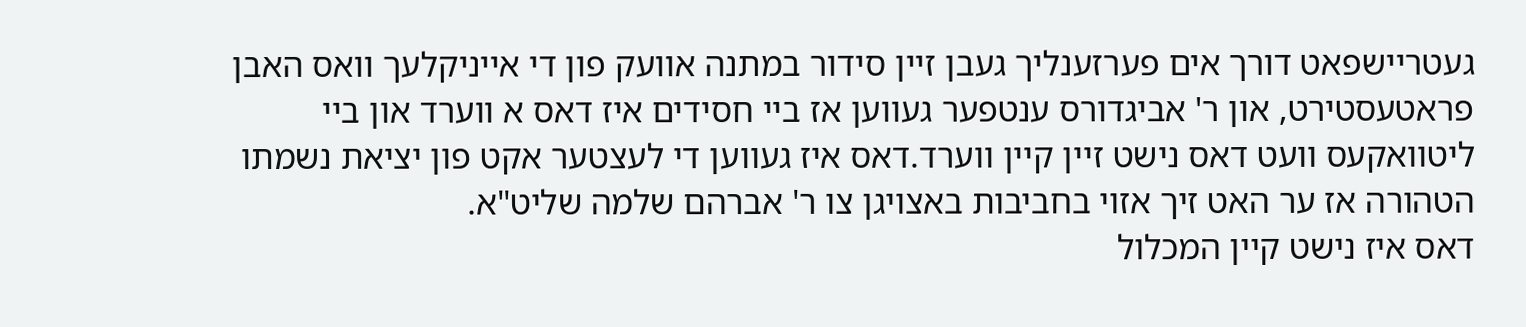געטריישפאט דורך אים פערזענליך געבן זיין סידור במתנה אוועק פון די אייניקלעך וואס האבן פראטעסטירט, און ר' אביגדורס ענטפער געווען אז ביי חסידים איז דאס א ווערד און ביי ליטוואקעס וועט דאס נישט זיין קיין ווערד.דאס איז געווען די לעצטער אקט פון יציאת נשמתו הטהורה אז ער האט זיך אזוי בחביבות באצויגן צו ר' אברהם שלמה שליט"א.
דאס איז נישט קיין המכלול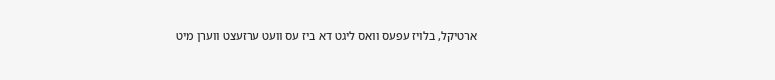ארטיקל, בלויז עפעס וואס ליגט דא ביז עס וועט ערזעצט ווערן מיט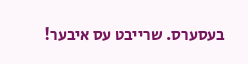בעסערס. שרייבט עס איבער!